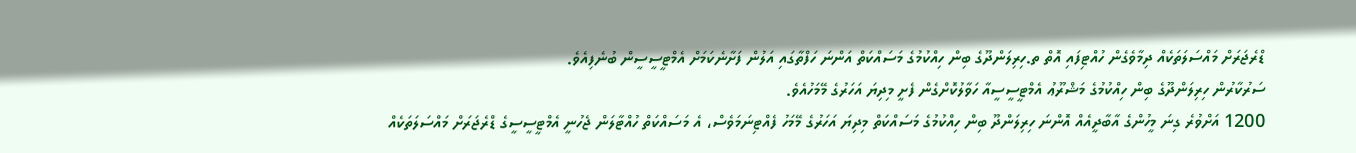ޑްރެޖަރަށް މައްސަލަތަކެއް ދިމާވެގެން ހުއްޓިފައި އޮތް ތ.ހިރިލަންދޫގެ ބިން ހިއްކުމުގެ މަސައްކަތް އަންނަ ހަފްތާގައި އަލުން ފަށާނެކަމަށް އެމްޓީސީސީން ބުނެފިއެވެ.
ސަރުކާރުން ހިރިލަންދޫގެ ބިން ހިއްކުމުގެ މަޝްރޫޢު އެމްޓީސީސީއާ ހަވާލުކޮށްގެން ފެށީ މިދިޔަ އަހަރުގެ މޭމަހުއެވެ.
1200 އަށްވުރެ ގިނަ މީހުންގެ އާބާދީއެއް އޮންނަ ހިރިލަންދޫ ބިން ހިއްކުމުގެ މަސައްކަތް މިދިޔަ އަހަރުގެ މޭމަހު ފެއްޓިނަމަވެސް، އެ މަސައްކަތް ހުއްޓާލަން ޖެހުނީ އެމްޓީސީސީގެ ޑްރެޖަރަށް މައްސަލަތަކެއް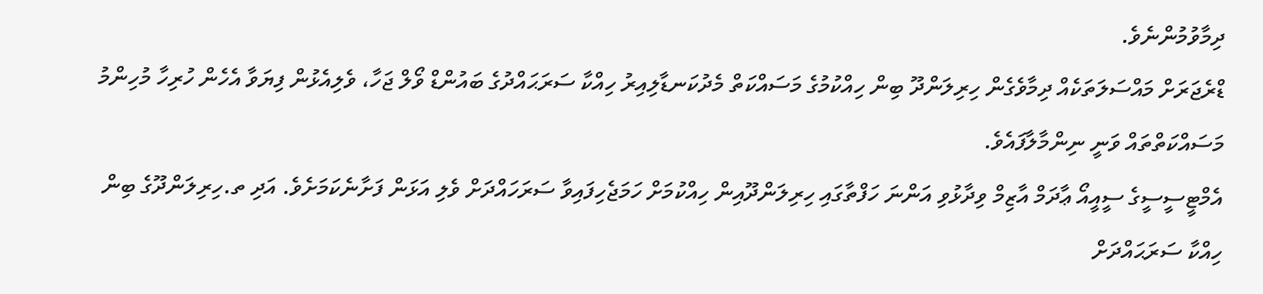ދިމާވުމުންނެވެ.
ޑްރެޖަރަށް މައްސަލަތަކެއް ދިމާވެގެން ހިރިލަންދޫ ބިން ހިއްކުމުގެ މަސައްކަތް މެދުކަނޑާލިއިރު ހިއްކާ ސަރަޙައްދުގެ ބައުންޑް ވޯލް ޖަހާ، ވެލިއެޅުން ފިޔަވާ އެހެން ހުރިހާ މުހިންމު މަސައްކަތްތައް ވަނީ ނިންމާލާފައެވެ.
އެމްޓީސީސީގެ ސީއީއޯ ޢާދަމް އާޒިމް ވިދާޅުވި އަންނަ ހަފްތާގައި ހިރިލަންދޫއިން ހިއްކުމަށް ހަމަޖެހިފައިވާ ސަރަހައްދަށް ވެލި އަޅަން ފަށާނެކަމަށެވެ. އަދި ތ.ހިރިލަންދޫގެ ބިން ހިއްކާ ސަރަޙައްދަށް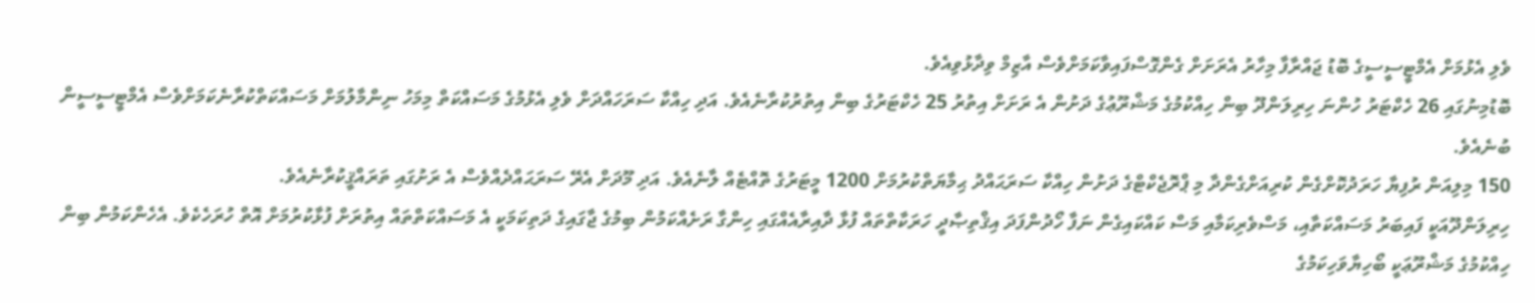ވެލި އެޅުމަށް އެމްޓީސީސީގެ ބޮޑު ޖައްރާފާ މިހާރު އެރަށަށް ގެންގޮސްފައިވާކަމަށްވެސް އާޒިމް ވިދާޅުވިއެވެ.
ބޮޑުމިނުގައި 26 ހެކްޓަރު ހުންނަ ހިރިލަންދޫ ބިން ހިއްކުމުގެ މަޝްރޫޢުގެ ދަށުން އެ ރަށަށް އިތުރު 25 ހެކްޓަރުގެ ބިން އިތުރުކުރާނެއެވެ. އަދި ހިއްކާ ސަރަހައްދަށް ވެލި އެޅުމުގެ މަސައްކަތް މިމަހު ނިންމާލުމަށް މަސައްކަތްކުރާނެކަމަށްވެސް އެމްޓީސީސީން ބުނެއެވެ.
150 މިލިއަން ރުފިޔާ ހަރަދުކޮށްގެން ކުރިއަށްގެންދާ މި ޕްރޮޖެކްޓްގެ ދަށުން ހިއްކާ ސަރަޙައްދު ޙިމާޔަތްކުރުމަށް 1200 މީޓަރުގެ ތޮއްޓެއް ލާނެއެވެ. އަދި މޫދަށް އެރޭ ސަރަޙައްދެއްވެސް އެ ރަށުގައި ތަރައްޤީކުރާނެއެވެ.
ހިރިލަންދޫއަކީ ފައިބަރު މަސައްކަތާއި، މަސްވެރިކަމާއި މަސް ކައްކައިގެން ނަފާ ހޯދުންފަދަ އިޤްތިޞާދީ ހަރަކާތްތައް ފުޅާ ދާއިރާއެއްގައި ހިންގާ ރަށެއްކަމުން ބިމުގެ ޖާގައިގެ ދަތިކަމަކީ އެ މަސައްކަތްތައް އިތުރަށް ފުޅާކުރުމަށް އޮތް ހުރަހެކެވެ. އެހެންކަމުން ބިން ހިއްކުމުގެ މަޝްރޫޢަކީ ބޯހިޔާވަހިކަމުގެ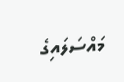މައްސަލައިގެ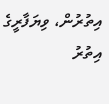އިތުރުން، ވިޔަފާރީގެ އިތުރު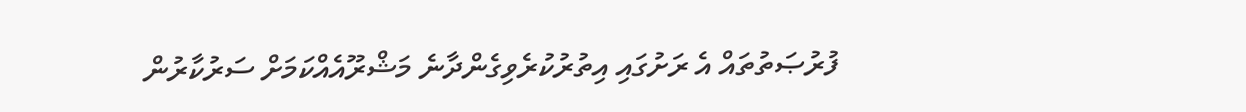ފުރުޞަތުތައް އެ ރަށުގައި އިތުރުކުރެވިގެންދާނެ މަޝްރޫއެއްކަމަށް ސަރުކާރުން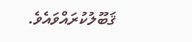ޤަބޫލުކުރައްވައެވެ.